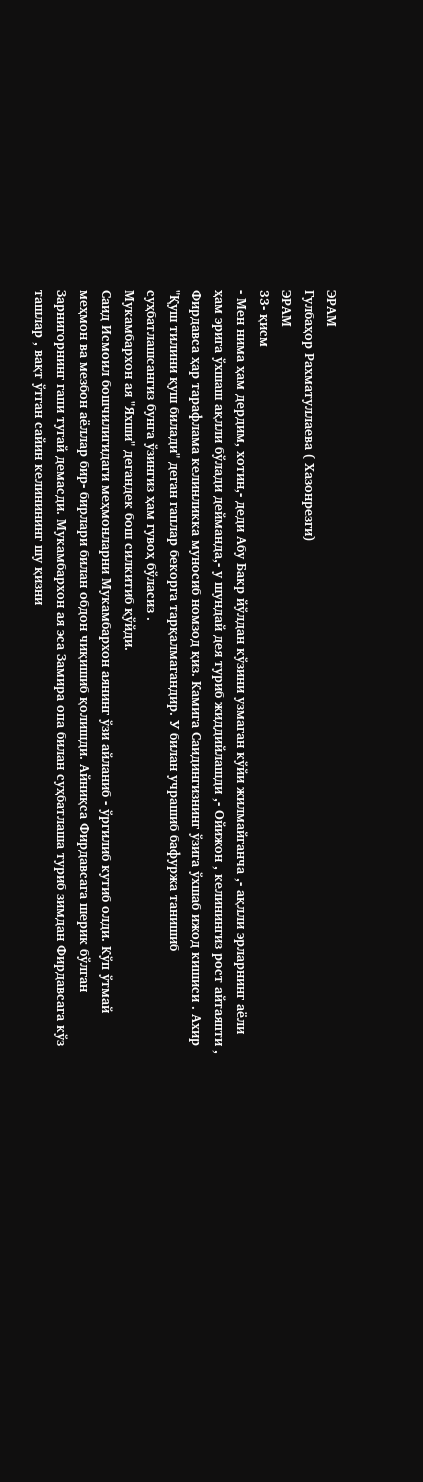ЭРАМ
Гулбаҳор Рахматуллаева ( Хазонрезги)
ЭРАМ
33- қисм
- Мен нима ҳам дердим, хотин,- деди Абу Бакр йўлдан кўзини узмаган кўйи жилмайганча ,- ақлли эрларнинг аёли ҳам эрига ўхшаш ақлли бўлади дейманда,- у шундай дея туриб жиддийлашди ,- Ойижон , келинингиз рост айтаяпти , Фирдавса ҳар тарафлама келинликка муносиб номзод қиз. Камига Саидингизнинг ўзига ўхшаб ижод кишиси . Ахир "Қуш тилини қуш билади" деган гаплар бекорга тарқалмагандир. У билан учрашиб бафуржа танишиб суҳбатлашсангиз бунга ўзингиз ҳам гувоҳ бўласиз .
Мукамбархон ая "Яхши" дегандек бош силкитиб қўйди.
Саид Исмоил бошчилигидаги меҳмонларни Мукамбархон аянинг ўзи айланиб - ўргилиб кутиб олди. Кўп ўтмай меҳмон ва мезбон аёллар бир- бирлари билан обдон чиқишиб қолишди. Айниқса Фирдавсага шерик бўлган Зарнигорнинг гапи тугай демасди. Мукамбархон ая эса Замира опа билан суҳбатлаша туриб зимдан Фирдавсага кўз ташлар , вақт ўтган сайин келинининг шу қизни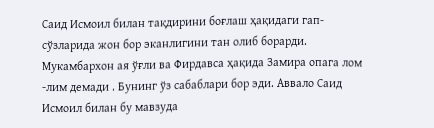Саид Исмоил билан тақдирини боғлаш ҳақидаги гап- сўзларида жон бор эканлигини тан олиб борарди.
Мукамбархон ая ўғли ва Фирдавса ҳақида Замира опага лом -лим демади . Бунинг ўз сабаблари бор эди. Аввало Саид Исмоил билан бу мавзуда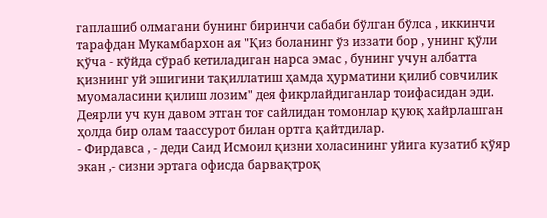гаплашиб олмагани бунинг биринчи сабаби бўлган бўлса , иккинчи тарафдан Мукамбархон ая "Қиз боланинг ўз иззати бор , унинг қўли қўча - кўйда сўраб кетиладиган нарса эмас , бунинг учун албатта қизнинг уй эшигини тақиллатиш ҳамда ҳурматини қилиб совчилик муомаласини қилиш лозим" дея фикрлайдиганлар тоифасидан эди.
Деярли уч кун давом этган тоғ сайлидан томонлар қуюқ хайрлашган ҳолда бир олам таассурот билан ортга қайтдилар.
- Фирдавса , - деди Саид Исмоил қизни холасининг уйига кузатиб қўяр экан ,- сизни эртага офисда барвақтроқ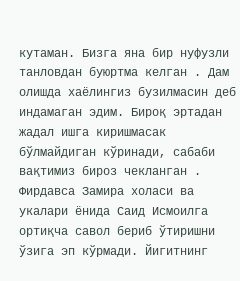кутаман. Бизга яна бир нуфузли танловдан буюртма келган . Дам олишда хаёлингиз бузилмасин деб индамаган эдим. Бироқ эртадан жадал ишга киришмасак бўлмайдиган кўринади, сабаби вақтимиз бироз чекланган .
Фирдавса Замира холаси ва укалари ёнида Саид Исмоилга ортиқча савол бериб ўтиришни ўзига эп кўрмади. Йигитнинг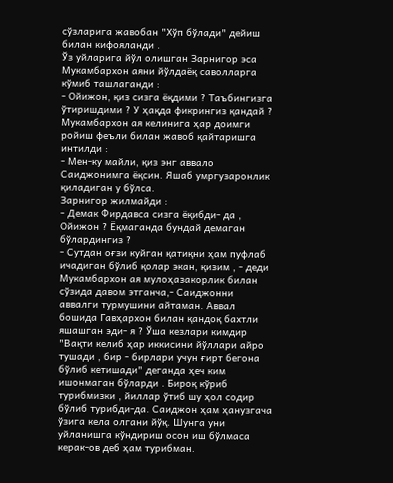сўзларига жавобан "Хўп бўлади" дейиш билан кифояланди .
Ўз уйларига йўл олишган Зарнигор эса Мукамбархон аяни йўлдаёқ саволларга кўмиб ташлаганди :
- Ойижон, қиз сизга ёқдими ? Таъбингизга ўтиришдими ? У ҳақда фикрингиз қандай ?
Мукамбархон ая келинига ҳар доимги ройиш феъли билан жавоб қайтаришга интилди :
- Мен-ку майли, қиз энг аввало Саиджонимга ёқсин. Яшаб умргузаронлик қиладиган у бўлса.
Зарнигор жилмайди :
- Демак Фирдавса сизга ёқибди- да , Ойижон ? Ёқмаганда бундай демаган бўлардингиз ?
- Сутдан оғзи куйган қатиқни ҳам пуфлаб ичадиган бўлиб қолар экан, қизим , - деди Мукамбархон ая мулоҳазакорлик билан сўзида давом этганча,- Саиджонни аввалги турмушини айтаман. Аввал бошида Гавҳархон билан қандоқ бахтли яшашган эди- я ? Ўша кезлари кимдир "Вақти келиб ҳар иккисини йўллари айро тушади , бир - бирлари учун ғирт бегона бўлиб кетишади" деганда ҳеч ким ишонмаган бўларди . Бироқ кўриб турибмизки , йиллар ўтиб шу ҳол содир бўлиб турибди-да. Саиджон ҳам ҳанузгача ўзига кела олгани йўқ. Шунга уни уйланишга кўндириш осон иш бўлмаса керак-ов деб ҳам турибман.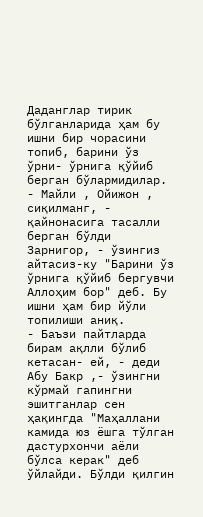Даданглар тирик бўлганларида ҳам бу ишни бир чорасини топиб, барини ўз ўрни- ўрнига қўйиб берган бўлармидилар.
- Майли , Ойижон , сиқилманг, - қайнонасига тасалли берган бўлди Зарнигор, - ўзингиз айтасиз-ку "Барини ўз ўрнига қўйиб бергувчи Аллоҳим бор" деб. Бу ишни ҳам бир йўли топилиши аниқ.
- Баъзи пайтларда бирам ақлли бўлиб кетасан- ей, - деди Абу Бакр ,- ўзингни кўрмай гапингни эшитганлар сен ҳақингда "Маҳаллани камида юз ёшга тўлган дастурхончи аёли бўлса керак" деб ўйлайди. Бўлди қилгин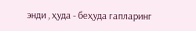энди , ҳуда - беҳуда гапларинг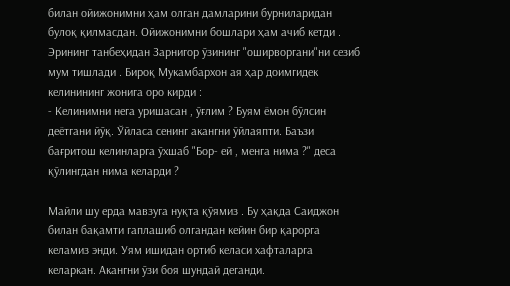билан ойижонимни ҳам олган дамларини бурниларидан булоқ қилмасдан. Ойижонимни бошлари ҳам ачиб кетди .
Эрининг танбеҳидан Зарнигор ўзининг "оширворгани"ни сезиб мум тишлади . Бироқ Мукамбархон ая ҳар доимгидек келинининг жонига оро кирди :
- Келинимни нега уришасан , ўғлим ? Буям ёмон бўлсин деётгани йўқ. Ўйласа сенинг акангни ўйлаяпти. Баъзи бағритош келинларга ўхшаб "Бор- ей , менга нима ?" деса қўлингдан нима келарди ?

Майли шу ерда мавзуга нуқта қўямиз . Бу ҳақда Саиджон билан бақамти гаплашиб олгандан кейин бир қарорга келамиз энди. Уям ишидан ортиб келаси хафталарга келаркан. Акангни ўзи боя шундай деганди.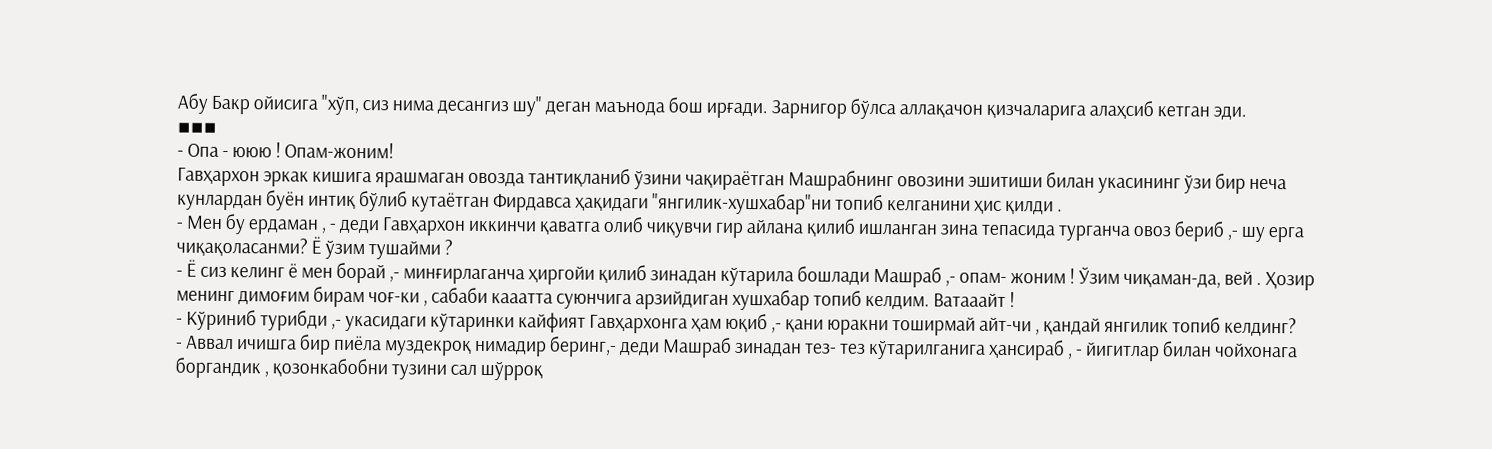Абу Бакр ойисига "хўп, сиз нима десангиз шу" деган маънода бош ирғади. Зарнигор бўлса аллақачон қизчаларига алаҳсиб кетган эди.
▪▪▪
- Опа - ююю ! Опам-жоним!
Гавҳархон эркак кишига ярашмаган овозда тантиқланиб ўзини чақираётган Машрабнинг овозини эшитиши билан укасининг ўзи бир неча кунлардан буён интиқ бўлиб кутаётган Фирдавса ҳақидаги "янгилик-хушхабар"ни топиб келганини ҳис қилди .
- Мен бу ердаман , - деди Гавҳархон иккинчи қаватга олиб чиқувчи гир айлана қилиб ишланган зина тепасида турганча овоз бериб ,- шу ерга чиқақоласанми? Ё ўзим тушайми ?
- Ё сиз келинг ё мен борай ,- минғирлаганча ҳиргойи қилиб зинадан кўтарила бошлади Машраб ,- опам- жоним ! Ўзим чиқаман-да, вей . Ҳозир менинг димоғим бирам чоғ-ки , сабаби кааатта суюнчига арзийдиган хушхабар топиб келдим. Ватааайт !
- Кўриниб турибди ,- укасидаги кўтаринки кайфият Гавҳархонга ҳам юқиб ,- қани юракни тоширмай айт-чи , қандай янгилик топиб келдинг?
- Аввал ичишга бир пиёла муздекроқ нимадир беринг,- деди Машраб зинадан тез- тез кўтарилганига ҳансираб , - йигитлар билан чойхонага боргандик , қозонкабобни тузини сал шўрроқ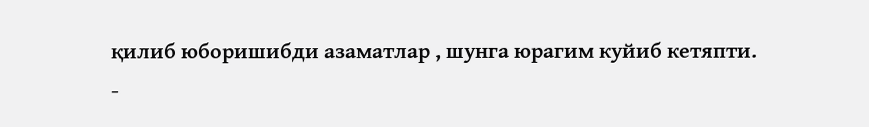қилиб юборишибди азаматлар , шунга юрагим куйиб кетяпти.
-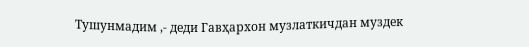Тушунмадим ,- деди Гавҳархон музлаткичдан муздек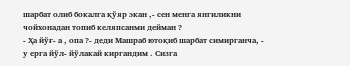шарбат олиб бокалга қўяр экан ,- сен менга янгиликни чойхонадан топиб келяпсанми дейман ?
- Ҳа йўғ- а , опа ?- деди Машраб ютоқиб шарбат симирганча, - у ерга йўл- йўлакай киргандим . Сизга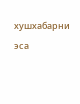хушхабарни эса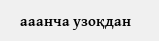ааанча узоқдан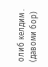олиб келдим .
(давоми бор)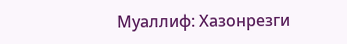Муаллиф: Хазонрезги